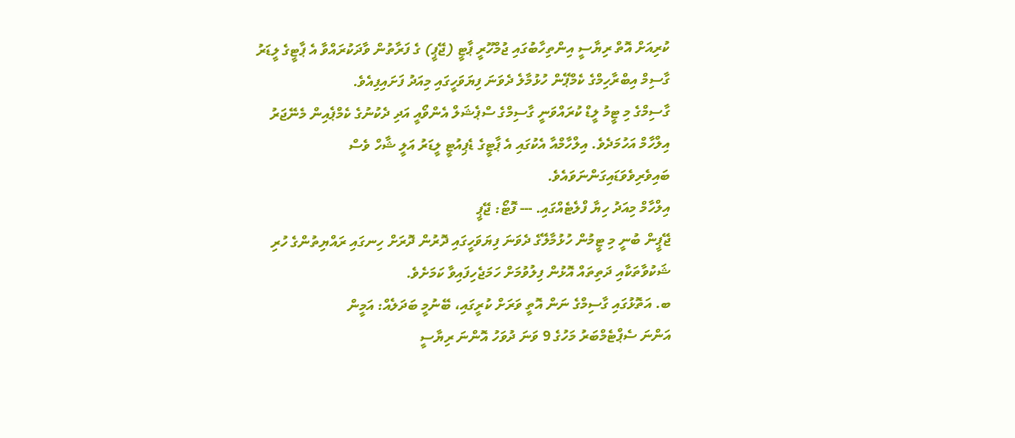ކުރިއަށް އޮތް ރިޔާސީ އިންތިހާބުގައި ޖުމްހޫރީ ޕާޓީ (ޖޭޕީ) ގެ ފަރާތުން ވާދަކުރައްވާ އެ ޕާޓީގެ ލީޑަރު ގާސިމް އިބްރާހިމްގެ ކެމްޕޭން ހުޅުމާލެ ދެވަނަ ފިޔަވަހީގައި މިއަދު ފަށައިފިއެވެ.
ގާސިމްގެ މި ޓީމު ލީޑް ކުރައްވަނީ ގާސިމްގެ ސްޕެޝަލް އެންވޯއީ އަދި ދެކުނުގެ ކެމްޕެއިން މެނޭޖަރު އިލްހާމް އަހުމަދެވެ. އިލްހާމްއާ އެކުގައި އެ ޕާޓީގެ ޑެޕިއުޓީ ލީޑަރު އަލީ ޝާހް ވެސް ބައިވެރިވެވަޑައިގަންނަވައެވެ.
އިލްހާމް މިއަދު ހިޔާ ފްލެޓެއްގައި. --- ފޮޓޯ: ޖޭޕީ
ޖޭޕީން ބުނީ މި ޓީމުން ހުޅުމާލޭގެ ދެވަނަ ފިޔަވަހީގައި ދޮރުން ދޮރަށް ހިނގައި ރައްޔިތުންގެ ހުރި ޝަކުވާތަކާއި ދަތިތައް އޮޅުން ފިލުވުމަށް ހަމަޖެހިފައިވާ ކަމަށެވެ.
ބ. އަތޮޅުގައި ގާސިމްގެ ނަން އޮތީ ވަރަށް ކުރީގައި، ބޭނުމީ ބަދަލެއް: އަމީން
އަންނަ ސެޕްޓެމްބަރު މަހުގެ 9 ވަނަ ދުވަހު އޮންނަ ރިޔާސީ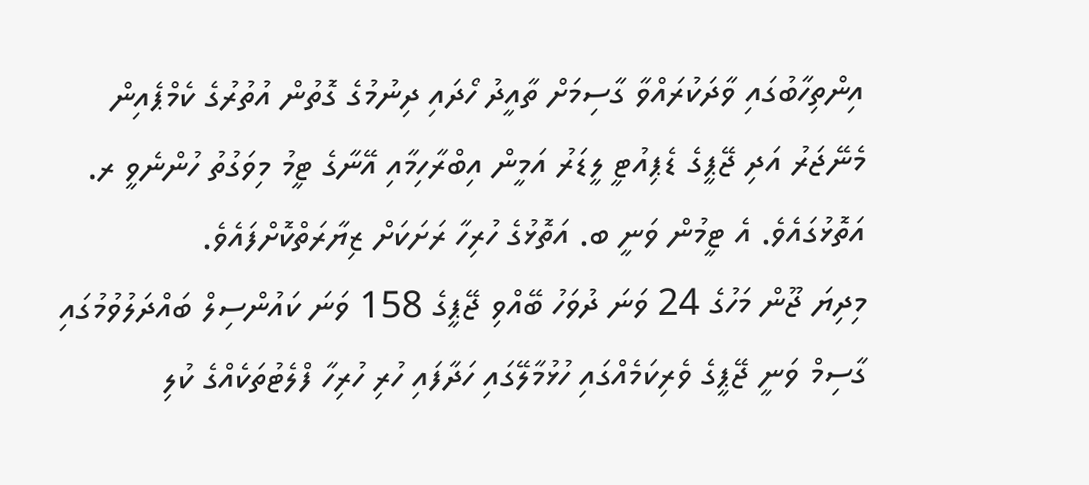އިންތިހާބުގައި ވާދަކުރައްވާ ގާސިމަށް ތާއީދު ހޯދައި ދިނުމުގެ ގޮތުން އުތުރުގެ ކެމްޕެއިން މެނޭޖަރު އަދި ޖޭޕީގެ ޑެޕިއުޓީ ލީޑަރު އަމީން އިބްރާހިމާއި އޭނާގެ ޓީމު މިވަގުތު ހުންނެވީ ރ. އަތޮޅުގައެވެ. އެ ޓީމުން ވަނީ ބ. އަތޮޅުގެ ހުރިހާ ރަށަކަށް ޒިޔާރަތްކޮށްފައެވެ.
މިދިޔަ ޖޫން މަހުގެ 24 ވަނަ ދުވަހު ބޭއްވި ޖޭޕީގެ 158 ވަނަ ކައުންސިލް ބައްދަލުވުމުގައި ގާސިމް ވަނީ ޖޭޕީގެ ވެރިކަމެއްގައި ހުޅުމާލޭގައި ހަދާފައި ހުރި ހުރިހާ ފްލެޓުތަކެއްގެ ކުލި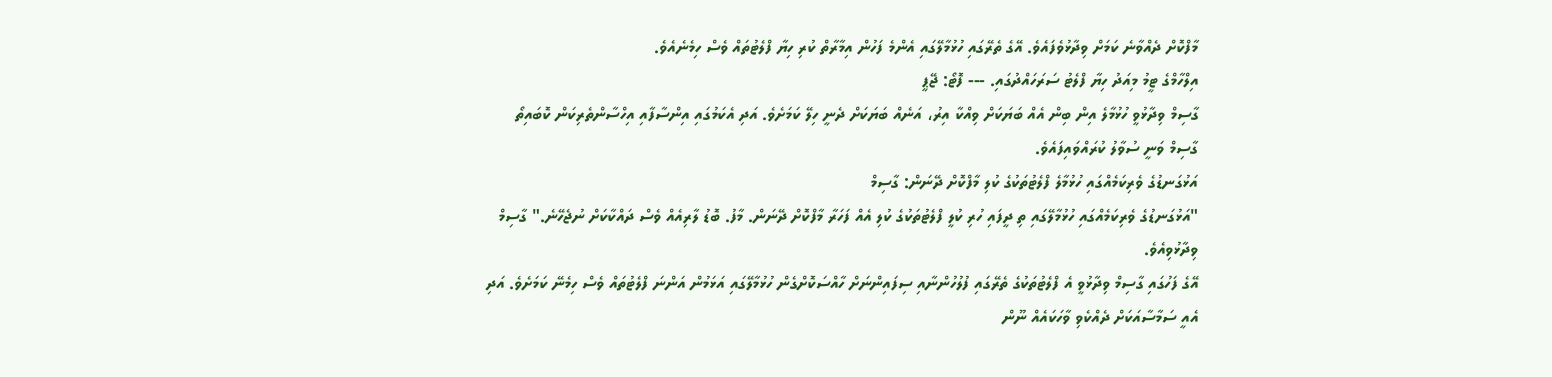މާފްކޮށް ދެއްވާނެ ކަމަށް ވިދާޅުވެފައެވެ. އޭގެ ތެރޭގައި ހުޅުމާލޭގައި އެންމެ ފަހުން އިމާރާތް ކުރި ހިޔާ ފްލެޓުތައް ވެސް ހިމެނެއެވެ.
އިލްހާމްގެ ޓީމު މިއަދު ހިޔާ ފްލެޓު ސަރަހައްދުގައި. --- ފޮޓޯ: ޖޭޕީ
ގާސިމް ވިދާޅުވީ ހުޅުމާލެ އިން ބިން އެއް ބަޔަކަށް ވިއްކާ އިރު، އަނެއް ބަޔަކަށް ދެނީ ހިލޭ ކަމަށެވެ. އަދި އެކަމުގައި އިންސާފާއި އިހްސާންތެރިކަން ކޮބައިތޯ ގާސިމް ވަނީ ސުވާލު ކުރައްވައިފައެވެ.
އަޅުގަނޑުގެ ވެރިކަމެއްގައި ހުޅުމާލެ ފްލެޓުތަކުގެ ކުލި މާފްކޮށް ދޭނަން: ގާސިމް
"އަޅުގަނޑުގެ ވެރިކަމެއްގައި ހުޅުމާލޭގައި ތި ދީފައި ހުރި ކުލީ ފްލެޓުތަކުގެ ކުލި އެއް ފަހަރާ މާފްކޮށް ދޭނަން. މާފު. ބޮޑު ލާރިއެއް ވެސް ދައްކާކަށް ނުޖެހޭނެ." ގާސިމް ވިދާޅުވިއެވެ.
އޭގެ ފަހުގައި ގާސިމް ވިދާޅުވީ އެ ފްލެޓުތަކުގެ ތެރޭގައި ފުލުހުންނާއި ސިފައިންނަށް ހާއްސަކޮށްގެން ހުޅުމާލޭގައި އަޅަމުން އަންނަ ފްލެޓުތައް ވެސް ހިމެނޭ ކަމަށެވެ. އަދި އެއީ ސަމާސާއަކަށް ދެއްކެވި ވާހަކައެއް ނޫން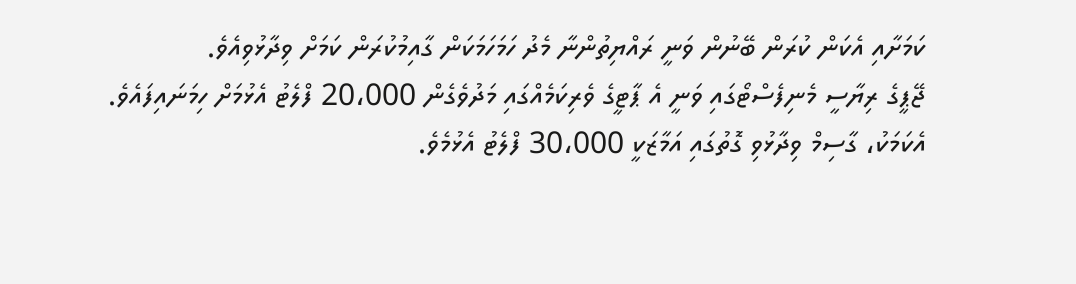ކަމަށާއި އެކަން ކުރަން ބޭނުން ވަނީ ރައްޔިތުންނާ މެދު ހަމަހަމަކަން ގާއިމުކުރަން ކަމަށް ވިދާޅުވިއެވެ.
ޖޭޕީގެ ރިޔާސީ މެނިފެސްޓޯގައި ވަނީ އެ ޕާޓީގެ ވެރިކަމެއްގައި މަދުވެގެން 20،000 ފްލެޓު އެޅުމަށް ހިމަނައިފައެވެ. އެކަމަކު، ގާސިމް ވިދާޅުވި ގޮތުގައި އަމާޒަކީ 30،000 ފްލެޓު އެޅުމެވެ.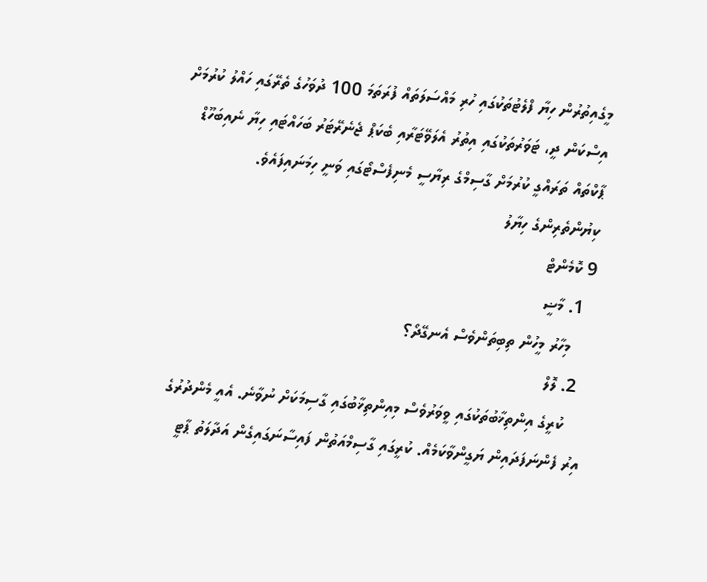މީގެއިތުރުން ހިޔާ ފްލެޓުތަކުގައި ހުރި މައްސަލަތައް ފުރަތަމަ 100 ދުވަހުގެ ތެރޭގައި ހައްލު ކުރުމަށް އިސްކަން ދީ، ޓަވަރުތަކުގައި އިތުރު އެލަވޭޓަރާއި ބެކަޕް ޖެނެރޭޓަރު ބަހައްޓައި ހިޔާ ނެއިބަހޫޑް ޕާކްތައް ތަރައްގީ ކުރުމަށް ގާސިމްގެ ރިޔާސީ މެނިފެސްޓޯގައި ވަނީ ހިމަނައިފައެވެ.
ކިޔުންތެރިންގެ ހިޔާލު
9 ކޮމެންޓް
  1. މާޟީ
    މިހާރު މީހުން ތިބިތަންވެސް އެނގޭދޯ؟
  2. ލޮލް
    ކުރީގެ އިންތިޚާބުތަކުގައި ވީވަރުވެސް މިއިންތިޚާބުގައި ގާސިމަކަށް ނުވާނެ. އެއީ މެންދުރުގެ އިރު ފެންނަފަދައިން ޔަގީންވާކަމެއް. ކުރީގައި ގާސިމްއަތުން ފައިސާނަގައިގެން އަދާލަތު ޕާޓީ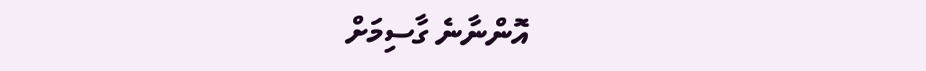އޮންނާނެ ގާސިމަށް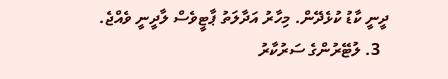ދީނީ ކާޑު ކުޅެދޭން. މިހާރު އަދާލަތު ޕާޓީވެސް ލާދީނީ ވެއްޖެ.
  3. ލުޓޭރުންގެ ސަރުކާރު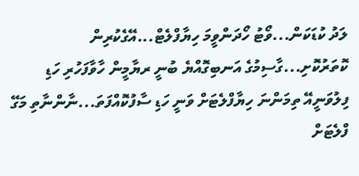ލަދު ކުޑަކަން...ވޯޓު ހޯދަންވީމަ ހިޔާފްލެޓް...އޭގެކުރިން ކޮތަރުކޮށި...ގާސިމުގެ އަނބިގޮއްޔެ ބުނީ ރޔާމީން ހާވާފަހުރި ހަޑި ފިލުވަނީއޭ ތިމަންނަ ހިޔާފްލެޓަށް ވަނީ ހަޑި ސާފުކޮއްފަތަ...ނާންނާތި މަގޭ ފްލެޓަށް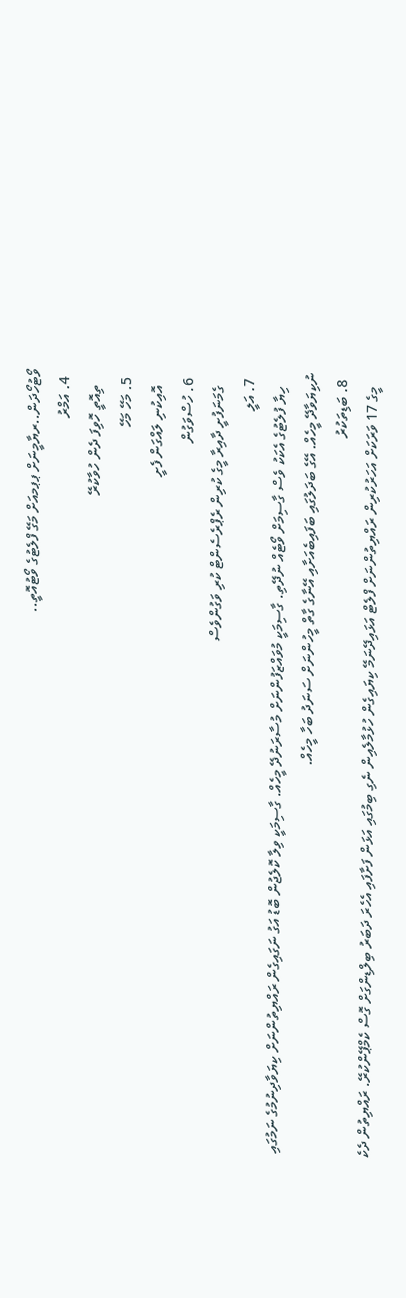ވޯޓުހޯދަން..ރޔާމީނަށް ޕޕމއަށް މަގޭ ފްލެޓުގެ ވޯޓުއޮތީ..
  4. އަމްރު
    ތިއޮތީ ހޮވިފަ ދެން ހުވާކުރޭ
  5. މަހޭ މަހޭ
    އޮއިކުނި ލައްގަން ފެށީ
  6. ހުސްވަގުން
    ގެމަނަފުށީ ދާއިރާ މީގެ ކުރިން ރެޕްރެސެންޓް ކުރި ވަގުންވެސް
  7. އަލީ
    ހިޔާ ފުލެޓުގެ އެކަކު ވެސް ގާސިމަށް ވޯޓެއް ނުދޭތި. ގާސިމަކީ މުވައްޒަފުންނަށް މުސާރަނުދޭ މީހެއް. ގާސިމަކީ ވިލާ ކޮލެޖުން ބޮޑު އަގު ނަގައިގެން ރައްޔިތުންނަށް ކިޔަވާދިނުމުގެ ނަމުގައި ނުކިޔަވާދޭ މީހެއް. އޭގެ ބަދަލުގައި ބަފައިބެއަށާއި އޭނާގެ ގާތް މީހުންނަށް ސަނަދު ބަހާ މީހެއް.
  8. ބަޑިތަކުރު
    މީގެ 17 ވަރަކަށް އަހަރުކުރިން ރައްޔިތުންނަށް ފްލެޓް އަޅައިދޭނަމޭ ކިޔައިގެން ހުޅުމާލެއިން ނެގި ބިމުގައި އަޅަން ފަށާފައި އެހެރަ ދަބަރު ބިލްޑިންގަށް ގޮސް ކެމްޕޭންކުރޭ. ރައްޔިތުން ދެކެ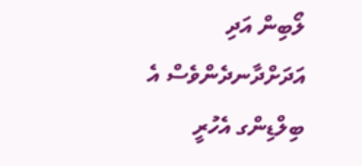ލޯބިން އަދި އަދަށްދާނދެންވެސް އެ ބިލްޑިންގ އެހުރީ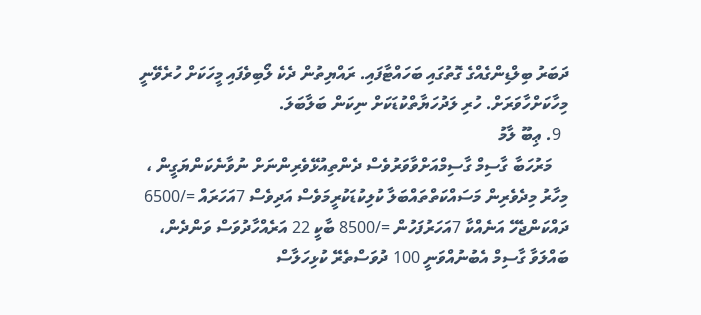ދަބަރު ބިލްޑިންގެއްގެ ގޮތުގައި ބަހައްޓާފައި. ރައްޔިތުން ދެކެ ލޯބިވެފައި މީހަކަށް ހުރެވޭނީ މިހާކަށްހާވަރަށް. ހުރި ލަދުހަޔާތްކުޑަކަށް ނިކަން ބަލާބަލަ.
  9. ޢިބޫ ލާމު
    މަރުހަބާ ގާސިމް ގާސިމްއަށްވާވަރުވެސް ދެންތިއުޅޭވެރިންނަށް ނުވާނެކަންޔަގީން ، މިހާރު މިދެވެރިން މަސައްކަތްތައްބަލާ ކުލިކުޑަކުރީމަވެސް އަދިވެސް 7އަހަރައް =/6500 ދައްކަންޖެހޭ އަނެއްކާ 7އަހަރުފަހުން =/8500 ބާކީ 22 އަރެއްހާދުވަސް ވަންދެން، ބައްލަވާ ގާސިމް އެބުނުއްވަނީ 100 ދުވަސްތެރޭ ކުޅިހަލާސް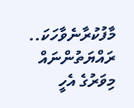މާފުކުރާނެވާހަކަ.. ރައްޔަތުންނައް މިވަރުގެ އެހީ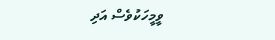ވީމީހަކުވެސް އަދި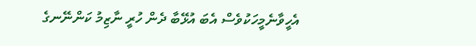އެހީވާނެމީހަކުވެސް އެބަ އުޅޭބާ ދެން ހުރީ ނާޒިމު ކަންނޭނގެ